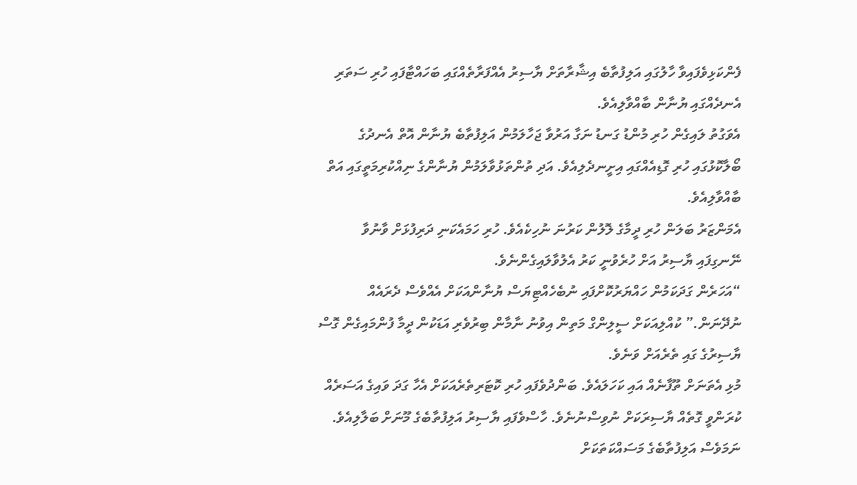ފެންކަޅިވެފައިވާ ހާލުގައި އަލިފުތާބެ އިޝާރާތަށް ޔާސިރު އެއްފަރާތެއްގައި ބަހައްޓާފައި ހުރި ސަތަރި އެނދެއްގައި ޔުނާން ބާއްވާލިއެވެ.
އެވަގުތު ލައިގެން ހުރި މުންޑު ގަނޑު ނަގާ އަރުވާ ޖަހާލަމުން އަލިފުތާބެ ޔުނާން އޮތް އެނދުގެ ބޯލާކޮޅުގައި ހުރި ގޮޑިއެއްގައި އިށީނދެލިއެވެ. އަދި ތުންތަޅުވާލަމުން ޔުނާންގެ ނިއްކުރިމަތީގައި އަތް ބާއްވާލިއެވެ.
އެމަންޒަރު ބަލަން ހުރި ދީމާގެ ލޮލުން ކަރުނަ ނުހިކެއެވެ. ހުރި ހަމައެކަނި ދަރިފުޅަށް ވާނުވާ ނޭނގިފައި ޔާސިރު އަށް ހުރެވުނީ ކަރު އެލުވާލައިގެންނެވެ.
“އަހަރެން ގަދަކަމުން ހައްޔަރުކޮށްފައި ނުބެހެއްޓިޔަސް ޔުނާންއަކަށް އެއްވެސް ދެރައެއް ނުދޭނަން.” ކުއްލިއަކަށް ސީލިންގް މަތިން އިވުނު ނާމާން ބިރުވެރި އަޑަކުން ދީމާ ފުންމައިގެން ގޮސް ޔާސިރުގެ ގައި ތެރެއަށް ވަނެވެ.
މުޅި އެތަނަށް ތޫފާނެއް އައި ކަހަލައެވެ. ބަންދުވެފައި ހުރި ކޮޓަރިތެރެއަކަށް އެހާ ގަދަ ވައިގެ އަސަރެއް ކުރަންވީ ގޮތެއް ޔާސިރަކަށް ނުވިސްނުނެވެ. ހާސްވެފައި ޔާސިރު އަލިފުތާބެގެ މޫނަށް ބަލާލިއެވެ. ނަމަވެސް އަލިފުތާބެގެ މަސައްކަތަކަށް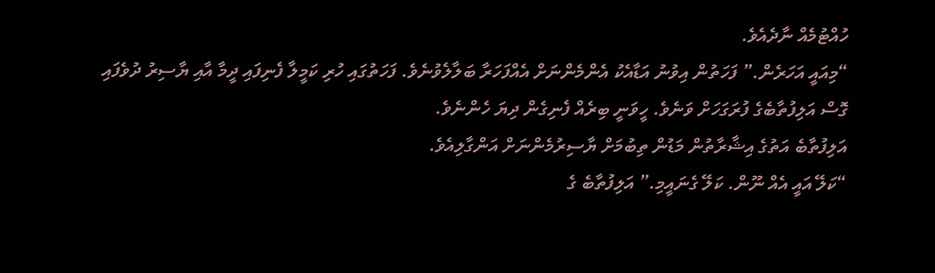ހުއްޓުމެއް ނާދެއެވެ.
“މިއައީ އަހަރެން.” ފަހަތުން އިވުނު އަޑާއެކު އެންމެންނަށް އެއްފަހަރާ ބަލާލެވުނެވެ. ފަހަތުގައި ހުރި ކަމީލާ ފެނިފައި ދީމާ އާއި ޔާސިރު ދުވެފައި ގޮސް އަލިފުތާބެގެ ފުރަގަހަށް ވަނެވެ. ހީވަނީ ބިރެއް ފެނިގެން ދިޔަ ހެންނެވެ.
އަލިފުތާބެ އަތުގެ އިޝާރާތުން މަޑުން ތިބުމަށް ޔާސިރުމެންނަށް އަންގާލިއެވެ.
“ކަލޭ އައީ އެއް ނޫން. ކަލޭ ގެނައީމި.” އަލިފުތާބެ ގެ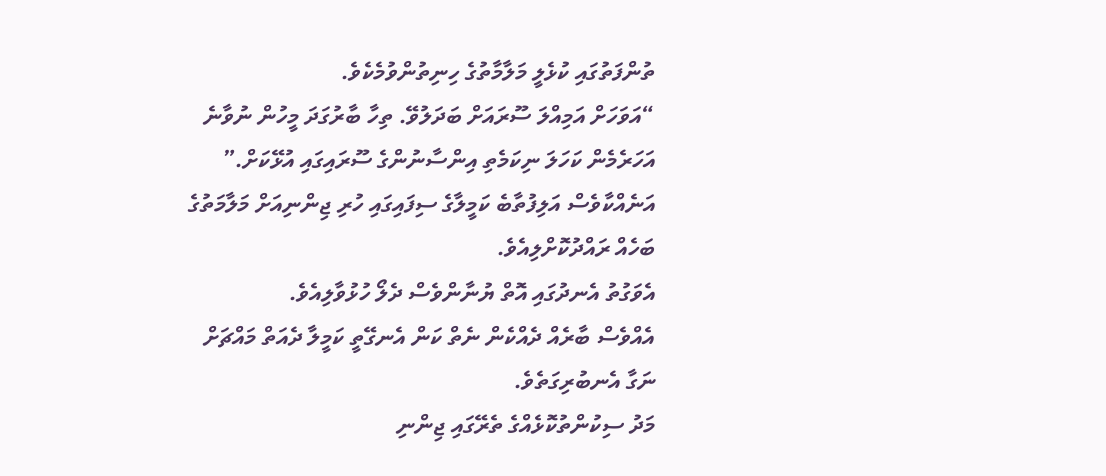ތުންފަތުގައި ކުޅެލީ މަލާމާތުގެ ހިނިތުންވުމެކެވެ.
“އަވަހަށް އަމިއްލަ ސޫރައަށް ބަދަލުވޭ. ތިހާ ބާރުގަދަ މީހުން ނުވާނެ އަހަރެމެން ކަހަލަ ނިކަމެތި އިންސާނުންގެ ސޫރައިގައި އުޅޭކަށް.” އަނެއްކާވެސް އަލިފުތާބެ ކަމީލާގެ ސިފައިގައި ހުރި ޖިންނިއަށް މަލާމަތުގެ ބަހެއް ރައްދުކޮށްލިއެވެ.
އެވަގުތު އެނދުގައި އޮތް ޔުނާންވެސް ދެލޯ ހުޅުވާލިއެވެ.
އެއްވެސް ބާރެއް ދެއްކެން ނެތް ކަން އެނގޭތީ ކަމީލާ ދެއަތް މައްޗަށް ނަގާ އެނބުރިގަތެވެ.
މަދު ސިކުންތުކޮޅެއްގެ ތެރޭގައި ޖިންނި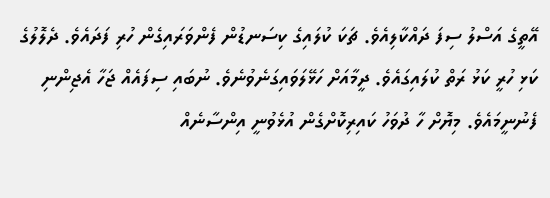އޭތީގެ އަސްލު ސިފަ ދައްކާލިއެވެ. ޗަކަ ކުލައިގެ ކިސަނޑުން ފެންވަރައިގެން ހުރި ފަދައެވެ. ދެލޮލުގެ ކަޅި ހުރީ ކަޅު ރަތް ކުލައިގައެވެ. ދީމާއަށް ހަޅޭލަވައިގަނެވުނެވެ. ނުބައި ސިފައެއް ޖަހާ އެޖިންނި ފެނުނީމައެވެ. މިޔޮށް ހާ ދުވަހު ކައިރިކޮށްގެން އުޅެވުނީ އިންސާނެއް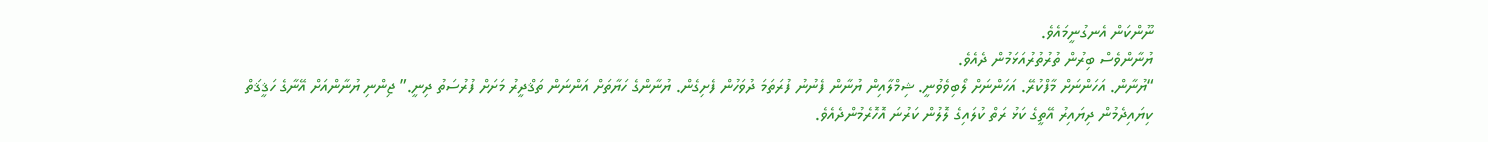ނޫންކަން އެނގުނީމައެވެ.
ޔުނާންވެސް ބިރުން ތުރުތުރުއަޅަމުން ދެއެވެ.
“ޔުނާން. އަހަންނަށް މާފްކުރޭ. އަހަންނަށް ލޯބިވެވުނީ. ޝިމްލާއިން ޔުނާން ފެނުނު ފުރަތަމަ ދުވަހުން ފެށިގެން. ޔުނާންގެ ހަޔާތަށް އަންނަން ތަޤްދީރު މަށަށް ފުރުސަތު ދިނީ.” ޖިންނި ޔުނާންއަށް އޭނާގެ ހަޤީޤަތް ކިޔައިދެމުން ދިޔައިރު އޭތީގެ ކަޅު ރަތް ކުލައިގެ ލޮލުން ކަރުނަ އޮހޮރެމުންދެއެވެ.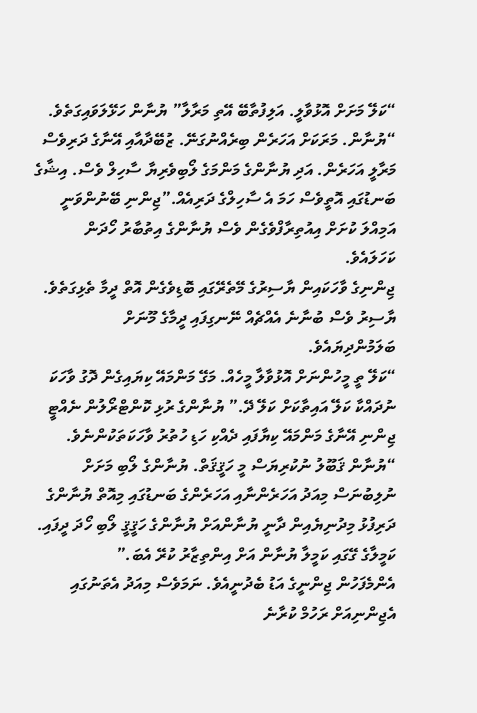“ކަލޭ މަށަށް އޮޅުވާލީ. އަލިފުތާބޭ އޭތި މަރާލާ” ޔުނާން ހަޅޭލަވައިގަތެވެ.
“ޔުނާން. މަރަކަށް އަހަރެން ބިރެއްނުގަނޭ. ޒުބޭދާއާއި އޭނާގެ ދަރިވެސް މަރާލީ އަހަރެން. އަދި ޔުނާންގެ މަންމަގެ ލޯބިވެރިޔާ ސާހިލް ވެސް. އިޝާގެ ބަނޑުގައި އޮތީވެސް ހަމަ އެ ސާހިލްގެ ދަރިއެއް.”ޖިންނި ބޭނުންވަނީ އަމިއްލަ ކުށަށް އިއުތިރާފްވެގެން ވެސް ޔުނާންގެ އިތުބާރު ހޯދަން ކަހަލައެވެ.
ޖިންނިގެ ވާހަކައިން ޔާސިރުގެ މޭތެރޭގައި ބޮޑިވެގެން އޮތް ދީމާ ތެޅިގަތެވެ. ޔާސިރު ވެސް ބުނާނެ އެއްޗެއް ނޭނގިފައި ދީމާގެ މޫނަށް ބަލަމުންދިޔައެވެ.
“ކަލޭ ތީ މީހުންނަށް އޮޅުވާލާ މީހެއް. މަގޭ މަންމައޭ ކިޔައިގެން ދޮގު ވާހަކަ ނުދައްކާ ކަލޭ އައިތާކަށް ކަލޭ ދޭ.” ޔުނާންގެ ރުޅި ކޮންޓްރޯލުން ނެއްޓީ ޖިންނި އޭނާގެ މަންމައޭ ކިޔާފައި ދެއްކި ހަޑި ހުތުރު ވާހަކަތަކުންނެވެ.
“ޔުނާން ޤަބޫލު ނުކުރިޔަސް މީ ހަޤީޤަތް. ޔުނާންގެ ލޯބި މަށަށް ނުލިބުނަސް މިއަދު އަހަރެންނާއި އަހަރެންގެ ބަނޑުގައި މިއޮތް ޔުނާންގެ ދަރިފުޅު މިދުނިޔެއިން ދާނީ ޔުނާންއަށް ޔުނާންގެ ހަޤީޤީ ލޯބި ހޯދަ ދީފައި. ކަމީލާގެ ގޭގައި ކަމީލާ ޔުނާން އަށް އިންތިޒާރު ކުރޭ އެބަ.”
އެންމެފަހުން ޖިންނީގެ އަޑު ބެދުނީއެވެ. ނަމަވެސް މިއަދު އެތަނުގައި އެޖިންނިއަށް ރަހުމް ކުރާނެ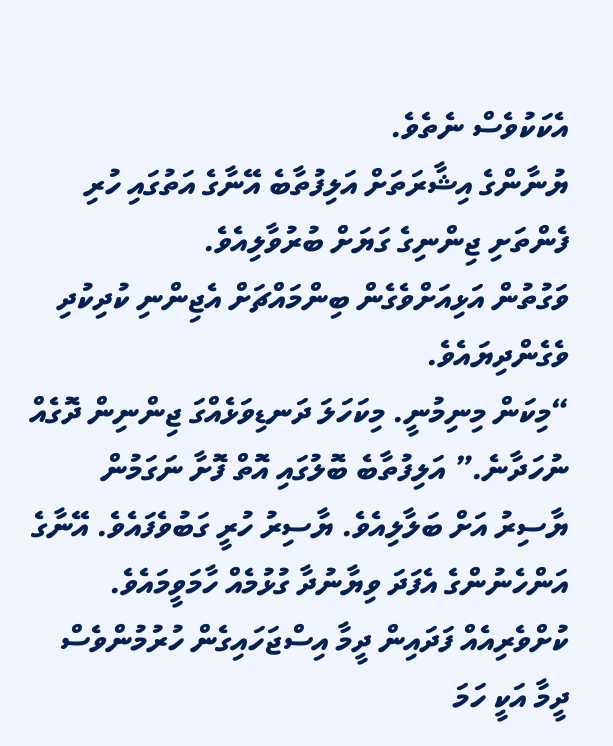އެކަކުވެސް ނެތެވެ.
ޔުނާންގެ އިޝާރަތަށް އަލިފުތާބެ އޭނާގެ އަތުގައި ހުރި ފެންތަށި ޖިންނިގެ ގަޔަށް ބުރުވާލިއެވެ.
ވަގުތުން އަޅިއަށްވެގެން ބިންމައްޗަށް އެޖިންނި ކުދިކުދި ވެގެންދިޔައެވެ.
“މިކަން މިނިމުނީ. މިކަހަލަ ދަނޑިވަޅެއްގަ ޖިންނިން ދޮގެއް ނުހަދާނެ.” އަލިފުތާބެ ބޮލުގައި އޮތް ފޮށާ ނަގަމުން ޔާސިރު އަށް ބަލާލިއެވެ. ޔާސިރު ހުރީ ގަބުވެފައެވެ. އޭނާގެ އަންހެނުންގެ އެފަދަ ވިޔާނުދާ ގުޅުމެއް ހާމަވީމައެވެ. ކުށްވެރިއެއް ފަދައިން ދީމާ އިސްޖަހައިގެން ހުރުމުންވެސް ދީމާ އަކީ ހަމަ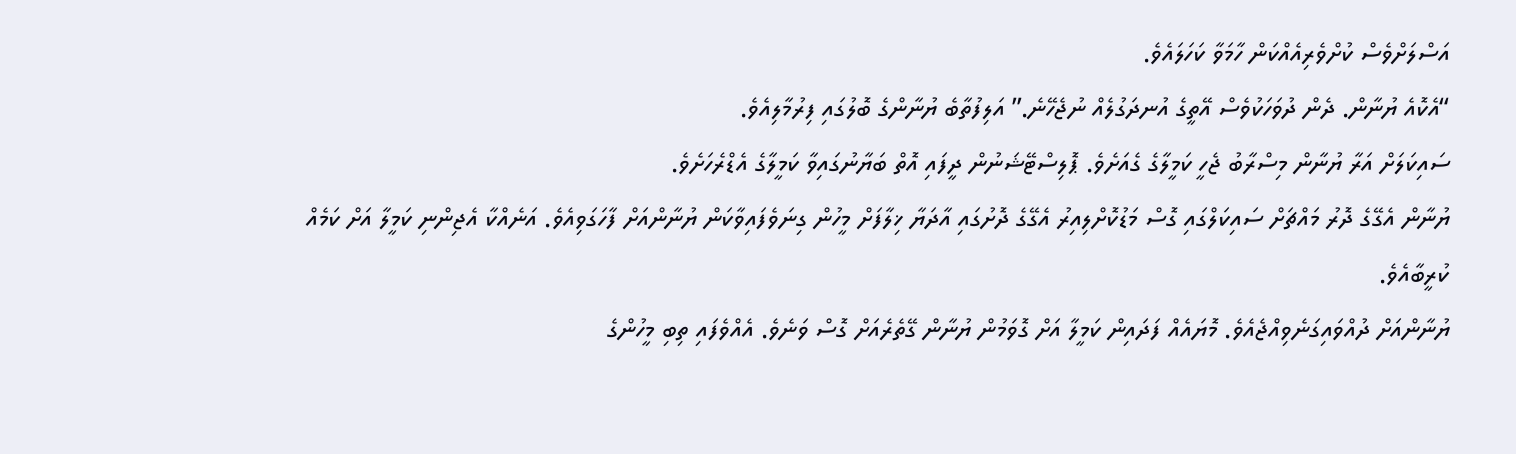އަސްލަށްވެސް ކުށްވެރިއެއްކަން ހާމަވާ ކަހަލައެވެ.
“އެކޮއެ ޔުނާން. ދެން ދުވަހަކުވެސް އޭތީގެ އުނދަގުލެއް ނުޖެހޭނެ.” އަލިފުތާބެ ޔުނާންގެ ބޮލުގައި ފިރުމާލިއެވެ.
ސައިކަލަށް އަރާ ޔުނާން މިސްރާބު ޖެހީ ކަމީލާގެ ގެއަށެވެ. ޕޮލިސްޓޭޝަނުން ދީފައި އޮތް ބަޔާނުގައިވާ ކަމީލާގެ އެޑްރެހަށެވެ.
ޔުނާން އެގޭގެ ދޮރު މައްޗަށް ސައިކަލްގައި ގޮސް މަޑުކޮށްލިއިރު އެގޭގެ ދޮށުގައި އާދަޔާ ޚިލާފަށް މީހުން ގިނަވެފައިވާކަން ޔުނާންއަށް ފާހަގަވިއެވެ. އަނެއްކާ އެޖިންނި ކަމީލާ އަށް ކަމެއް ކުރީބާއެވެ.
ޔުނާންއަށް ދުއްވައިގަނެވިއްޖެއެވެ. މޮޔައެއް ފަދައިން ކަމީލާ އަށް ގޮވަމުން ޔުނާން ގޭތެރެއަށް ގޮސް ވަނެވެ. އެއްވެފައި ތިބި މީހުންގެ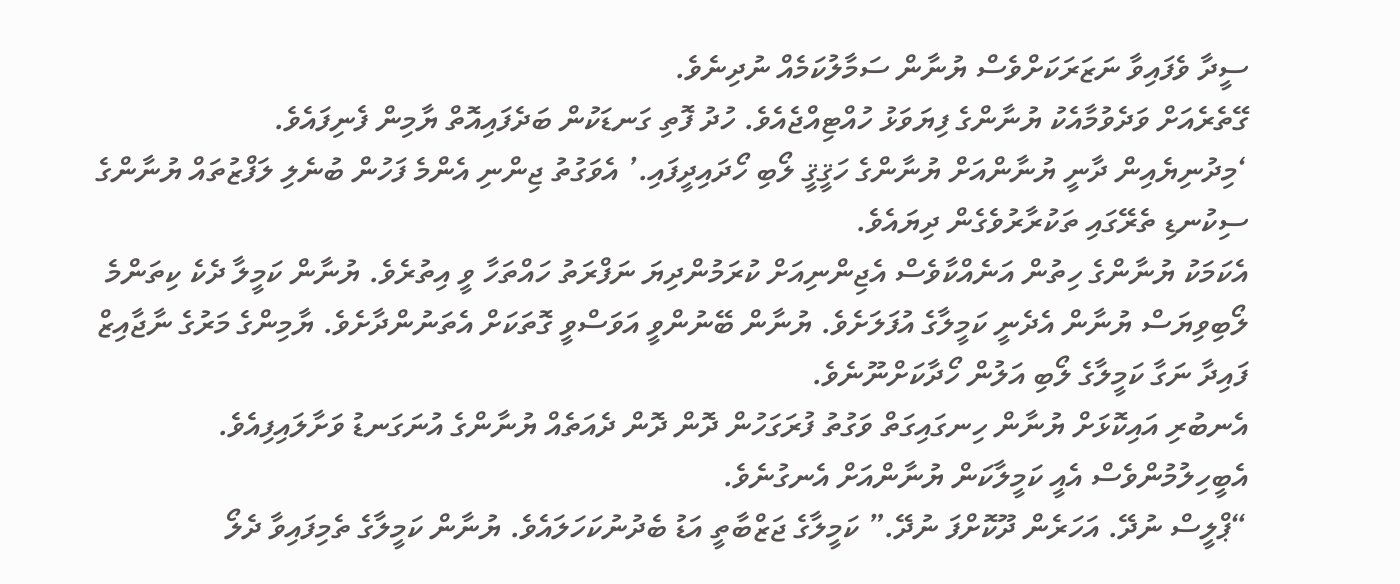ސީދާ ވެފައިވާ ނަޒަރަކަށްވެސް ޔުނާން ސަމާލުކަމެއް ނުދިނެވެ.
ގޭތެރެއަށް ވަދެވުމާއެކު ޔުނާންގެ ފިޔަވަޅު ހުއްޓިއްޖެއެވެ. ހުދު ފޮތި ގަނޑަކުން ބަދެފައިއޮތް ޔާމިން ފެނިފައެވެ.
‘މިދުނިޔެއިން ދާނީ ޔުނާންއަށް ޔުނާންގެ ހަޤީޤީ ލޯބި ހޯދައިދީފައި.’ އެވަގުތު ޖިންނި އެންމެ ފަހުން ބުނެލި ލަފްޒުތައް ޔުނާންގެ ސިކުނޑި ތެރޭގައި ތަކުރާރުވެގެން ދިޔައެވެ.
އެކަމަކު ޔުނާންގެ ހިތުން އަނެއްކާވެސް އެޖިންނިއަށް ކުރަމުންދިޔަ ނަފްރަތު ހައްތަހާ ވީ އިތުރެވެ. ޔުނާން ކަމީލާ ދެކެ ކިތަންމެ ލޯބިވިޔަސް ޔުނާން އެދެނީ ކަމީލާގެ އުފަލަށެވެ. ޔުނާން ބޭނުންވީ އަވަސްވީ ގޮތަކަށް އެތަނުންދާށެވެ. ޔާމިންގެ މަރުގެ ނާޖާއިޒް ފައިދާ ނަގާ ކަމީލާގެ ލޯބި އަލުން ހޯދާކަށްނޫނެވެ.
އެނބުރި އައިކޮޅަށް ޔުނާން ހިނގައިގަތް ވަގުތު ފުރަގަހުން ދޮން ދޮން ދެއަތެއް ޔުނާންގެ އުނަގަނޑު ވަށާލައިފިއެވެ.
އެބީހިލުމުންވެސް އެއީ ކަމީލާކަން ޔުނާންއަށް އެނގުނެވެ.
“ޕްލީސް ނުދޭ. އަހަރެން ދޫކޮށްފަ ނުދޭ.” ކަމީލާގެ ޖަޒްބާތީ އަޑު ބެދުނުކަހަލައެވެ. ޔުނާން ކަމީލާގެ ތެމިފައިވާ ދެލޯ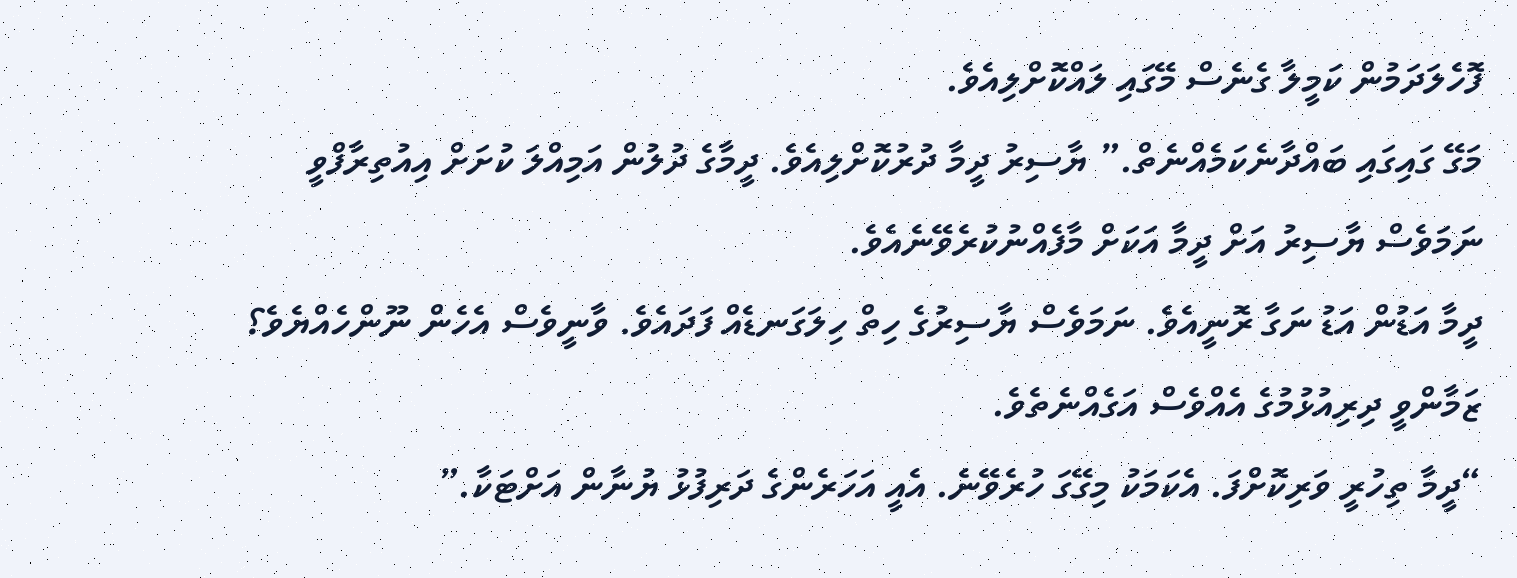ފޮހެލަދަމުން ކަމީލާ ގެނެސް މޭގައި ލައްކޮށްލިއެވެ.
މަގޭ ގައިގައި ބައްދާނެކަމެއްނެތް.” ޔާސިރު ދީމާ ދުރުކޮށްލިއެވެ. ދީމާގެ ދުލުން އަމިއްލަ ކުށަށް އިއުތިރާފްވީ ނަމަވެސް ޔާސިރު އަށް ދީމާ އަކަށް މާފެއްނުކުރެވޭނެއެވެ.
ދީމާ އަޑުން އަޑު ނަގާ ރޮނީއެވެ. ނަމަވެސް ޔާސިރުގެ ހިތް ހިލަގަނޑެއް ފަދައެވެ. ވާނީވެސް އެހެން ނޫންހެއްޔެވެ؟ ޒަމާންވީ ދިރިއުޅުމުގެ އެއްވެސް އަގެއްނެތެވެ.
“ދީމާ ތިހުރީ ވަރިކޮށްފަ. އެކަމަކު މިގޭގަ ހުރެވޭނެ. އެއީ އަހަރެންގެ ދަރިފުޅު ޔުނާން އަށްޓަކާ.”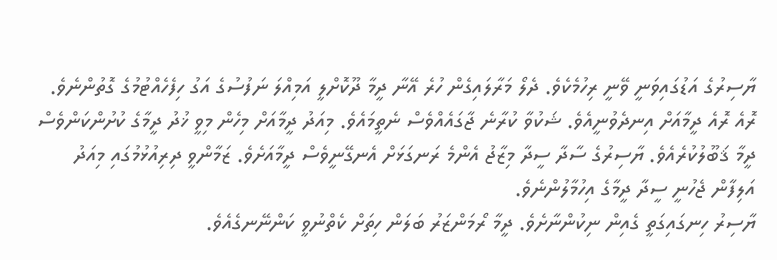ޔާސިރުގެ އަޑުގައިވަނީ ވޭނީ ރިހުމެކެވެ. ދެލޯ މަރާލައިގެން ހުރެ އޭނާ ދީމާ ދޫކޮށްލީ އަމިއްލަ ނަފުސުގެ އަގު ހިފެހެއްޓުމުގެ ގޮތުންނެވެ. ރޮއެ ރޮއެ ދީމާއަށް އިނދެވުނީއެވެ. ޝަކުވާ ކުރާނެ ޖާގައެއްވެސް ނެތީމައެވެ. މިއަދު ދީމާއަށް މިހެން މިވީ ޚުދު ދީމާގެ ކުށުންކަންވެސް ދީމާ ޤަބޫލުކުރެއެވެ. ޔާސިރުގެ ސާދާ ސީދާ މިޒާޖު އެންމެ ރަނގަޅަށް އެނގޭނީވެސް ދީމާއަށެވެ. ޒަމާންވީ ދިރިއުޅުމުގައި މިއަދު އަލިފާން ޖެހުނީ ސީދާ ދީމާގެ އިހުމާލުންނެވެ.
ޔާސިރު ހިނގައިގަތީ ގެއިން ނިކުންނާށެވެ. ދީމާ ރޯމަންޒަރު ބަލަން ހިތަށް ކެތްނުވީ ކަންނޭނގެއެވެ.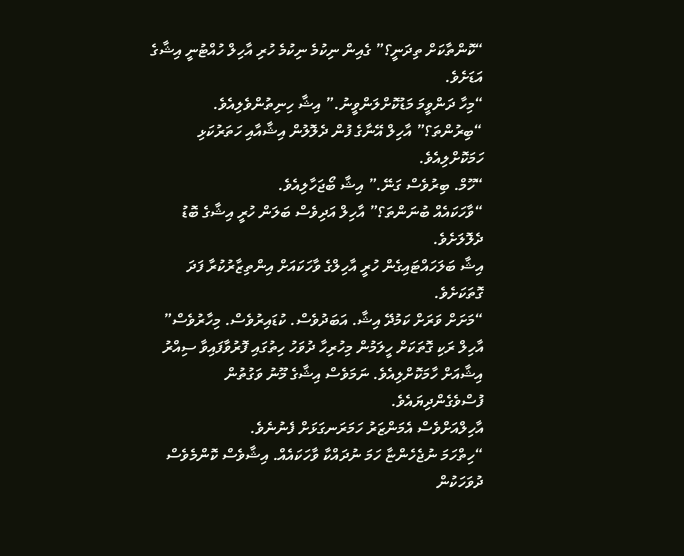“ކޮންތާކަށް ތިދަނީ؟” ގެއިން ނިކުމެ ނިކުމެ ހުރި އާހިލް ހުއްޓުނީ އިޝާގެ އަޑަށެވެ.
“މިހާ ދަންވީމަ މަޑުކޮށްލަންވީނު.” އިޝާ ހިނިތުންވެލިއެވެ.
“ބިރުންތަ؟” އާހިލް އޭނާގެ ފުން ދެލޮލުން އިޝާއާއި ހަތަރުކަޅި ހަމަކޮށްލިއެވެ.
“ހޫމް. ބިރުވެސް ގަނޭ.” އިޝާ ބޯޖަހާލިއެވެ.
“ވާހަކައެއް ބުނަންތަ؟” އާހިލް އަދިވެސް ބަލަން ހުރީ އިޝާގެ ބޮޑު ދެލޮލަށެވެ.
އިޝާ ބަލަހައްޓައިގެން ހުރީ އާހިލްގެ ވާހަކައަށް އިންތިޒާރުކުރާ ފަދަ ގޮތަކަށެވެ.
“މަށަށް ވަރަށް ކަމުދޭ އިޝާ. އަބަދުވެސް. ކުޑައިރުވެސް. މިހާރުވެސް” އާހިލް ރަކި ގޮތަކަށް ހީލަމުން މިހުރިހާ ދުވަހު ހިތުގައި ފޮރުވާފައިވާ ސިއްރު އިޝާއަށް ހާމަކޮށްލިއެވެ. ނަމަވެސް އިޝާގެ މޫނު ވަގުތުން ފުސްވެގެންދިޔައެވެ.
އާހިލްއަށްވެސް އެމަންޒަރު ހަމަރަނގަޅަށް ފެނުނެވެ.
“ހިތްހަމަ ނުޖެހެންޏާ ހަމަ ނުދައްކާ ވާހަކައެއް. އިޝާވެސް ކޮންމެވެސް ދުވަހަކުން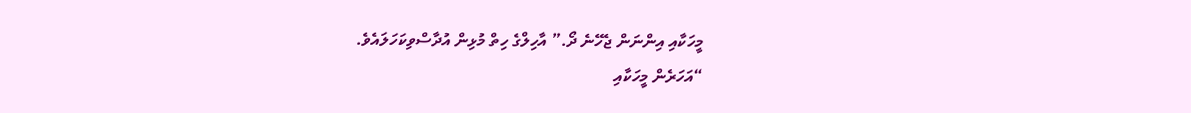މީހަކާއި އިންނަން ޖެހޭނެ ދޯ.” އާހިލްގެ ހިތް މުޅިން އުދާސްވިކަހަލައެވެ.
“އަހަރެން މީހަކާއި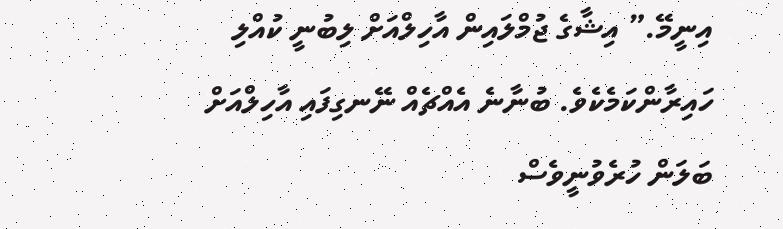އިނީމޭ.” އިޝާގެ ޖުމްލައިން އާހިލްއަށް ލިބުނީ ކުއްލި ހައިރާންކަމެކެވެ. ބުނާނެ އެއްޗެއް ނޭނގިފައި އާހިލްއަށް ބަލަން ހުރެވުނީވެސް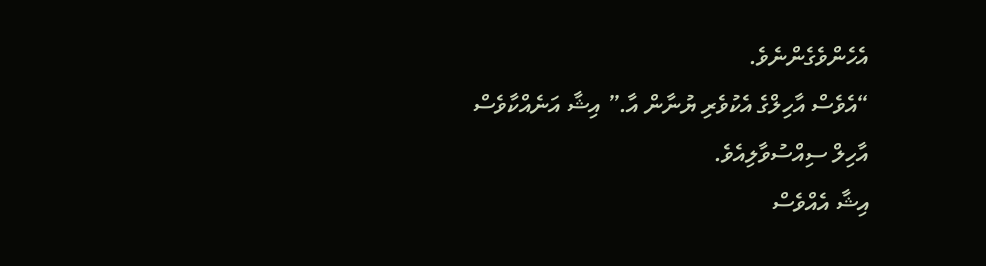އެހެންވެގެންނެވެ.
“އެވެސް އާހިލްގެ އެކުވެރި ޔުނާން އާ.” އިޝާ އަނެއްކާވެސް އާހިލް ސިއްސުވާލިއެވެ.
އިޝާ އެއްވެސް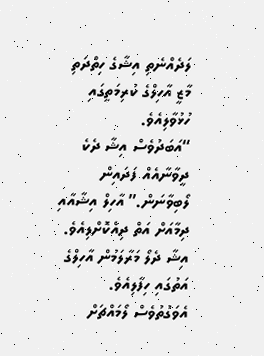ލަދެއްނެތި އިޝާގެ ހިތްދަތި މާޒީ އާހިލްގެ ކުރިމަތީގައި ހުޅުވާލިއެވެ.
“އަބަދުވެސް އިޝާ ދެކެ ދީވާނާއެއް ފަދައިން ލޯބިވާނަން.” އާހިލް އިޝާއާއި ދިމާއަށް އަތް ދިއްކޮށްލިއެވެ. އިޝާ ދެލޯ މަރާލަމުން އާހިލްގެ އަތުގައި ހިފާލިއެވެ. އެވަގުތުވެސް ލޯމައްޗަށް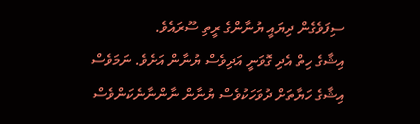ސިފަވެގެން ދިޔައީ ޔުނާންގެ ރީތި ސޫރައެވެ.
އިޝާގެ ހިތް އެދި ގޮވަނީ އަދިވެސް ޔުނާން އަށެވެ. ނަމަވެސް އިޝާގެ ހަޔާތަށް ދުވަހަކުވެސް ޔުނާން ނާންނާނެކަންވެސް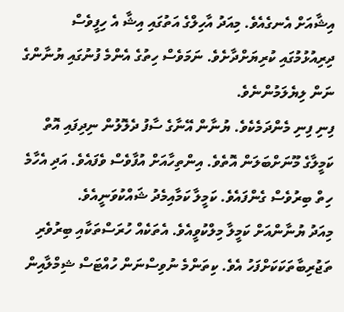އިޝާއަށް އެނގެއެވެ. މިއަދު އާހިލްގެ އަތުގައި އިޝާ އެ ހިފީވެސް ދިރިއުޅުމުގައި ކުރިޔަށްދާށެވެ. ނަމަވެސް ހިތުގެ އެންމެ ފުނުގައި ޔުނާންގެ ނަން ލިޔެލަމުންނެވެ.
ފިނި ފިނި މެންދަމެކެވެ. ޔުނާން އޭނާގެ ސާފު ދެލޮލުން ނިދިފައި އޮތް ކަމީލާގެ މޫނަށްބަލަން އޮތެވެ. އިންތިހާއަށް އުފާވެސް ވެފައެވެ. އަދި އެހާމެ ހިތް ބިރުވެސް ގެންފައެވެ. ކަމީލާ ކަމާއިމެދު ޝައްކުވަނީއެވެ.
މިއަދު ޔުނާންއަށް ކަމީލާ މިލްކުވީއެވެ. އެތަކެއް ހުރަސްތަކާއި ބިރުވެރި ތަޖުރިބާތަކަކަށްފަހު އެވެ. ކިތަންމެ ނުވިސްނަން ހުއްޓަސް ޝިމްލާއިން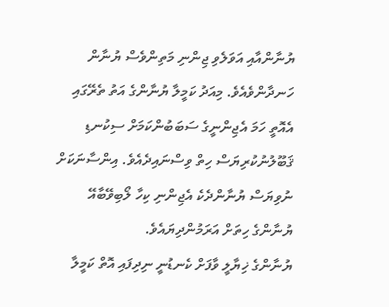ޔުނާންއާއި އަވަލެވި ޖިންނި މަތިންވެސް ޔުނާން ހަނދާންވެއެވެ. މިއަދު ކަމީލާ ޔުނާންގެ އަތު ތެރޭގައި އެއޮތީ ހަމަ އެޖިންނީގެ ސަބަބުންކަމަށް ސިކުނޑި ޤަބޫލުނުކުރިޔަސް ހިތް ވިސްނައިދެއެވެ. އިންސާނަކަށް ނުވިޔަސް ޔުނާންދެކެ އެޖިންނި ކިހާ ލޯބިވޭބާއޭ ޔުނާންގެ ހިތަށް އަރަމުންދިޔައެވެ.
ޔުނާންގެ ޚިޔާލީ ވާފަށް ކެނޑުނީ ނިދިފައި އޮތް ކަމީލާ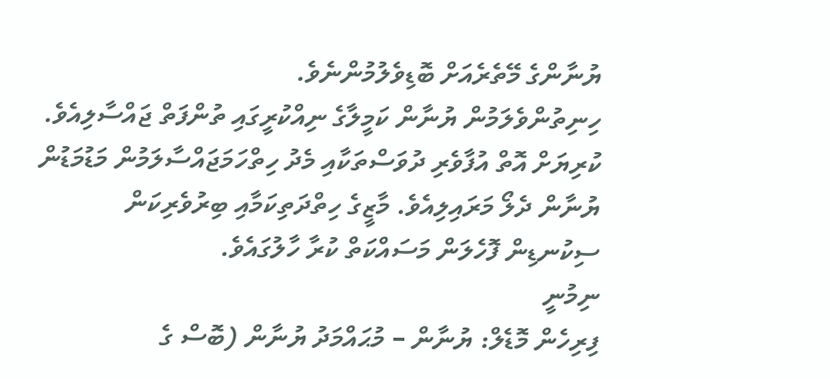ޔުނާންގެ މޭތެރެއަށް ބޮޑިވެލުމުންނެވެ.
ހިނިތުންވެލަމުން ޔުނާން ކަމީލާގެ ނިއްކުރީގައި ތުންފަތް ޖައްސާލިއެވެ. ކުރިޔަށް އޮތް އުފާވެރި ދުވަސްތަކާއި މެދު ހިތްހަމަޖައްސާލަމުން މަޑުމަޑުން ޔުނާން ދެލޯ މަރައިލިއެވެ. މާޒީގެ ހިތްދަތިކަމާއި ބިރުވެރިކަން ސިކުނޑިން ފޮހެލަން މަސައްކަތް ކުރާ ހާލުގައެވެ.
ނިމުނީ
ފިރިހެން މޮޑެލް: ޔުނާން – މުޙައްމަދު ޔުނާން (ބޮސް ގެ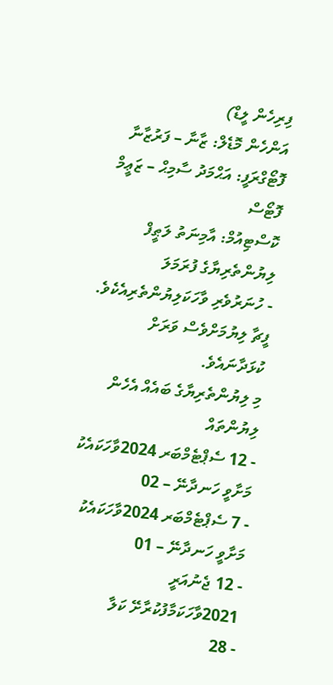ފިރިހެން ލީޑް)
އަންހެން މޮޑެލް: ޒާނާ – ފަރުޒާނާ
ފޮޓޯގްރަފީ: އަޙްމަދު ސާމިޙް – ޒަޢީމް ފޮޓޯސް
ކޮސްޓިއުމް: އާމިނަތު ލަޠީފް
ލިޔުންތެރިޔާގެ ފުރަމަލަ
- ހުނަރުވެރި ވާހަކަލިޔުންތެރިއެކެވެ. ފީޗާ ލިޔުމަށްވެސް ވަރަށް ކުޅަދާނައެވެ.
މި ލިޔުންތެރިޔާގެ ބައެއް އެހެން ލިޔުންތައް
- 12 ސެޕްޓެމްބަރ 2024ވާހަކައެކު މަށާވީ ހަނދާނޭ – 02
- 7 ސެޕްޓެމްބަރ 2024ވާހަކައެކު މަށާވީ ހަނދާނޭ – 01
- 12 ޖެނުއަރީ 2021ވާހަކަމާފުކުރާށޭ ކަލާ
- 28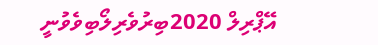އޭޕްރިލް 2020ބިރުވެރިލޯބިވެވުނީ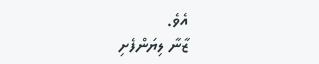އެވެ.
ޒާނާ ލިޔަންފެށި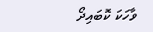ވާހަކަ ކޮބައިދޯ